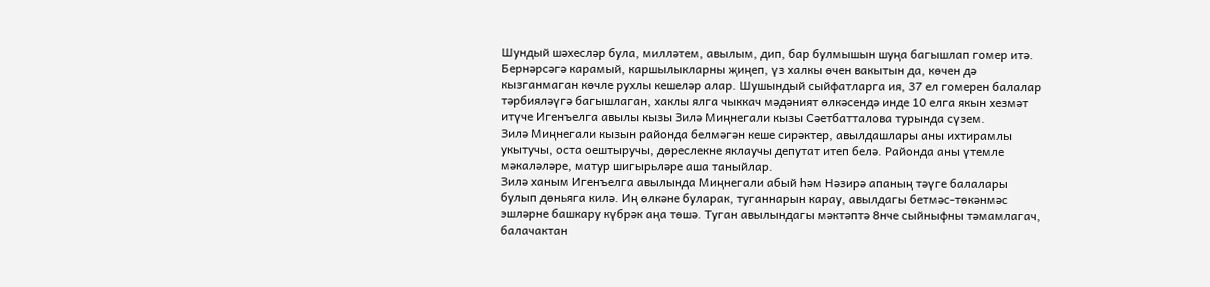Шундый шәхесләр була, милләтем, авылым, дип, бар булмышын шуңа багышлап гомер итә. Бернәрсәгә карамый, каршылыкларны җиңеп, үз халкы өчен вакытын да, көчен дә кызганмаган көчле рухлы кешеләр алар. Шушындый сыйфатларга ия, 37 ел гомерен балалар тәрбияләүгә багышлаган, хаклы ялга чыккач мәдәният өлкәсендә инде 10 елга якын хезмәт итүче Игенъелга авылы кызы Зилә Миңнегали кызы Сәетбатталова турында сүзем.
Зилә Миңнегали кызын районда белмәгән кеше сирәктер, авылдашлары аны ихтирамлы укытучы, оста оештыручы, дөреслекне яклаучы депутат итеп белә. Районда аны үтемле мәкаләләре, матур шигырьләре аша таныйлар.
Зилә ханым Игенъелга авылында Миңнегали абый һәм Нәзирә апаның тәүге балалары булып дөньяга килә. Иң өлкәне буларак, туганнарын карау, авылдагы бетмәс-төкәнмәс эшләрне башкару күбрәк аңа төшә. Туган авылындагы мәктәптә 8нче сыйныфны тәмамлагач, балачактан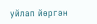уйлап йөргән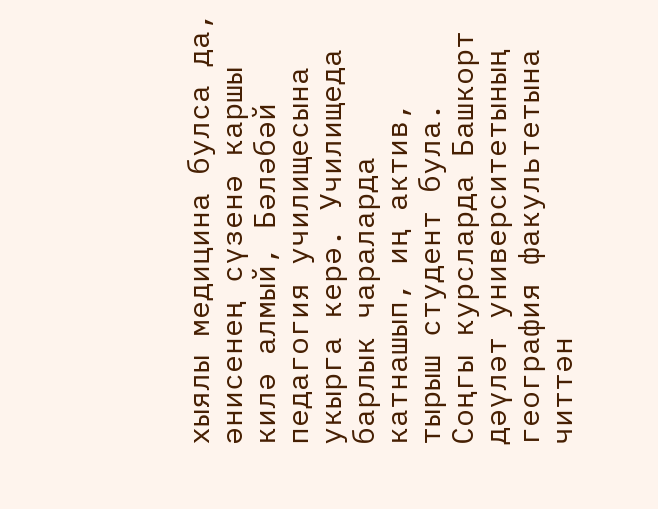хыялы медицина булса да, әнисенең сүзенә каршы килә алмый, Бәләбәй педагогия училищесына укырга керә. Училищеда барлык чараларда катнашып, иң актив, тырыш студент була. Соңгы курсларда Башкорт дәүләт университетының география факультетына читтән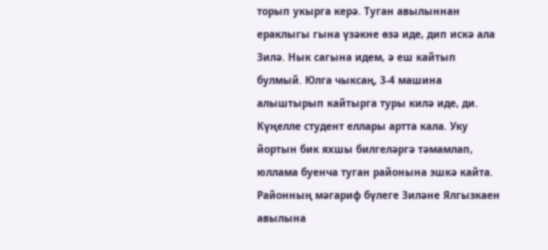торып укырга керә. Туган авылыннан ераклыгы гына үзәкне өзә иде, дип искә ала Зилә. Нык сагына идем, ә еш кайтып булмый. Юлга чыксаң, 3-4 машина алыштырып кайтырга туры килә иде, ди.
Күңелле студент еллары артта кала. Уку йортын бик яхшы билгеләргә тәмамлап, юллама буенча туган районына эшкә кайта. Районның мәгариф бүлеге Зиләне Ялгызкаен авылына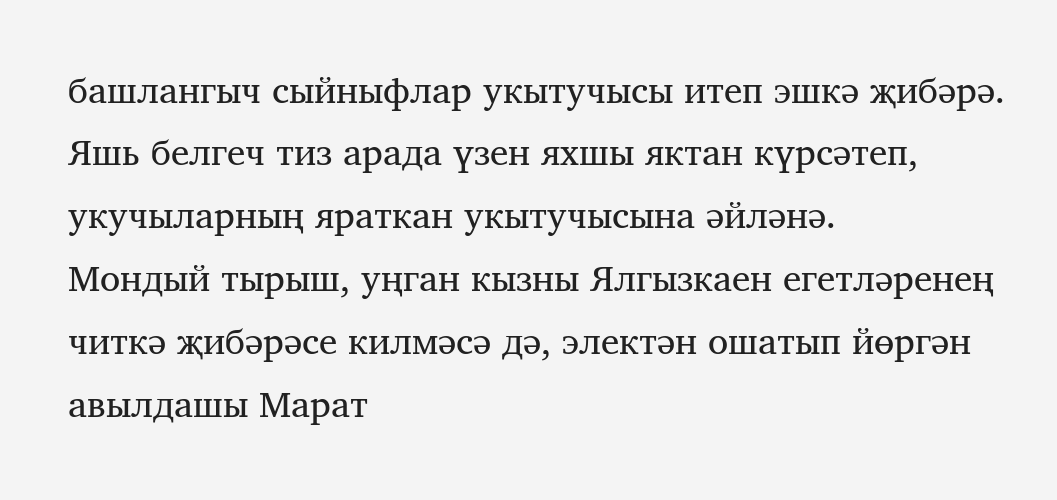башлангыч сыйныфлар укытучысы итеп эшкә җибәрә. Яшь белгеч тиз арада үзен яхшы яктан күрсәтеп, укучыларның яраткан укытучысына әйләнә.
Мондый тырыш, уңган кызны Ялгызкаен егетләренең читкә җибәрәсе килмәсә дә, электән ошатып йөргән авылдашы Марат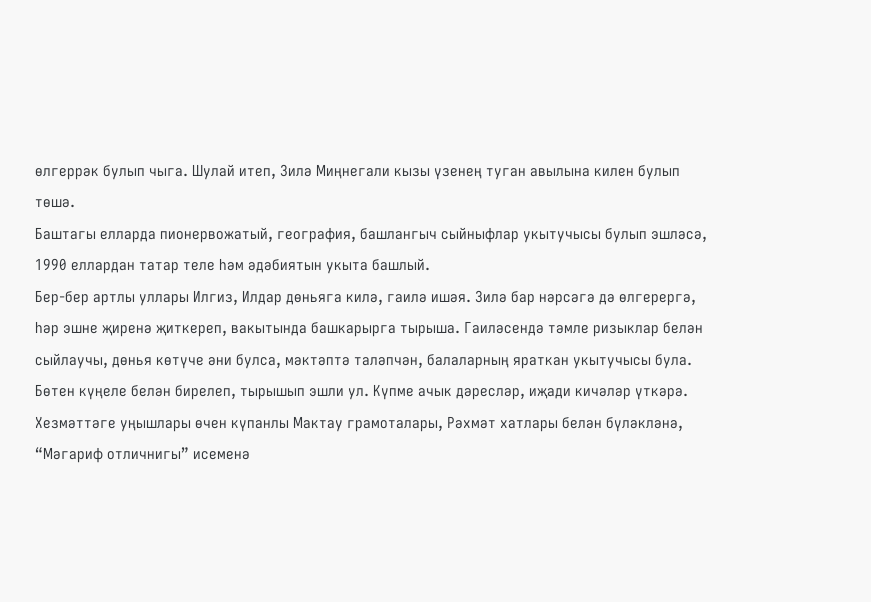өлгеррәк булып чыга. Шулай итеп, Зилә Миңнегали кызы үзенең туган авылына килен булып төшә.
Баштагы елларда пионервожатый, география, башлангыч сыйныфлар укытучысы булып эшләсә, 1990 еллардан татар теле һәм әдәбиятын укыта башлый.
Бер-бер артлы уллары Илгиз, Илдар дөньяга килә, гаилә ишәя. Зилә бар нәрсәгә дә өлгерергә, һәр эшне җиренә җиткереп, вакытында башкарырга тырыша. Гаиләсендә тәмле ризыклар белән сыйлаучы, дөнья көтүче әни булса, мәктәптә таләпчән, балаларның яраткан укытучысы була. Бөтен күңеле белән бирелеп, тырышып эшли ул. Күпме ачык дәресләр, иҗади кичәләр үткәрә. Хезмәттәге уңышлары өчен күпанлы Мактау грамоталары, Рәхмәт хатлары белән бүләкләнә, “Мәгариф отличнигы” исеменә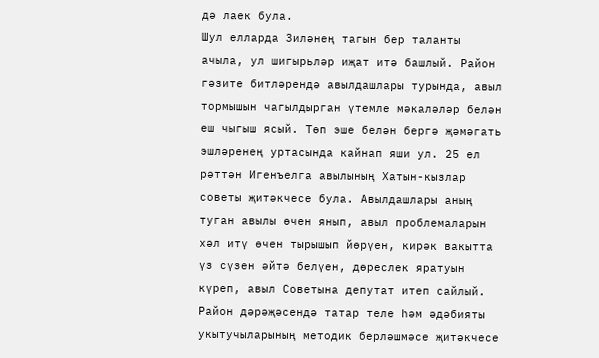дә лаек була.
Шул елларда Зиләнең тагын бер таланты ачыла, ул шигырьләр иҗат итә башлый. Район гәзите битләрендә авылдашлары турында, авыл тормышын чагылдырган үтемле мәкаләләр белән еш чыгыш ясый. Төп эше белән бергә җәмәгать эшләренең уртасында кайнап яши ул. 25 ел рәттән Игенъелга авылының Хатын-кызлар советы җитәкчесе була. Авылдашлары аның туган авылы өчен янып, авыл проблемаларын хәл итү өчен тырышып йөрүен, кирәк вакытта үз сүзен әйтә белүен, дөреслек яратуын күреп, авыл Советына депутат итеп сайлый. Район дәрәҗәсендә татар теле һәм әдәбияты укытучыларының методик берләшмәсе җитәкчесе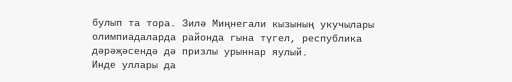булып та тора. Зилә Миңнегали кызының укучылары олимпиадаларда районда гына түгел, республика дәрәҗәсендә дә призлы урыннар яулый.
Инде уллары да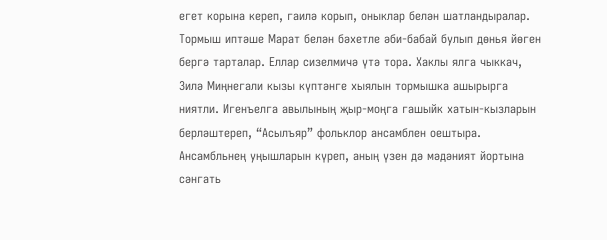егет корына кереп, гаилә корып, оныклар белән шатландыралар. Тормыш иптәше Марат белән бәхетле әби-бабай булып дөнья йөген бергә тарталар. Еллар сизелмичә үтә тора. Хаклы ялга чыккач, Зилә Миңнегали кызы күптәнге хыялын тормышка ашырырга ниятли. Игенъелга авылының җыр-моңга гашыйк хатын-кызларын берләштереп, “Асылъяр” фольклор ансамблен оештыра. Ансамбльнең уңышларын күреп, аның үзен дә мәдәният йортына сәнгать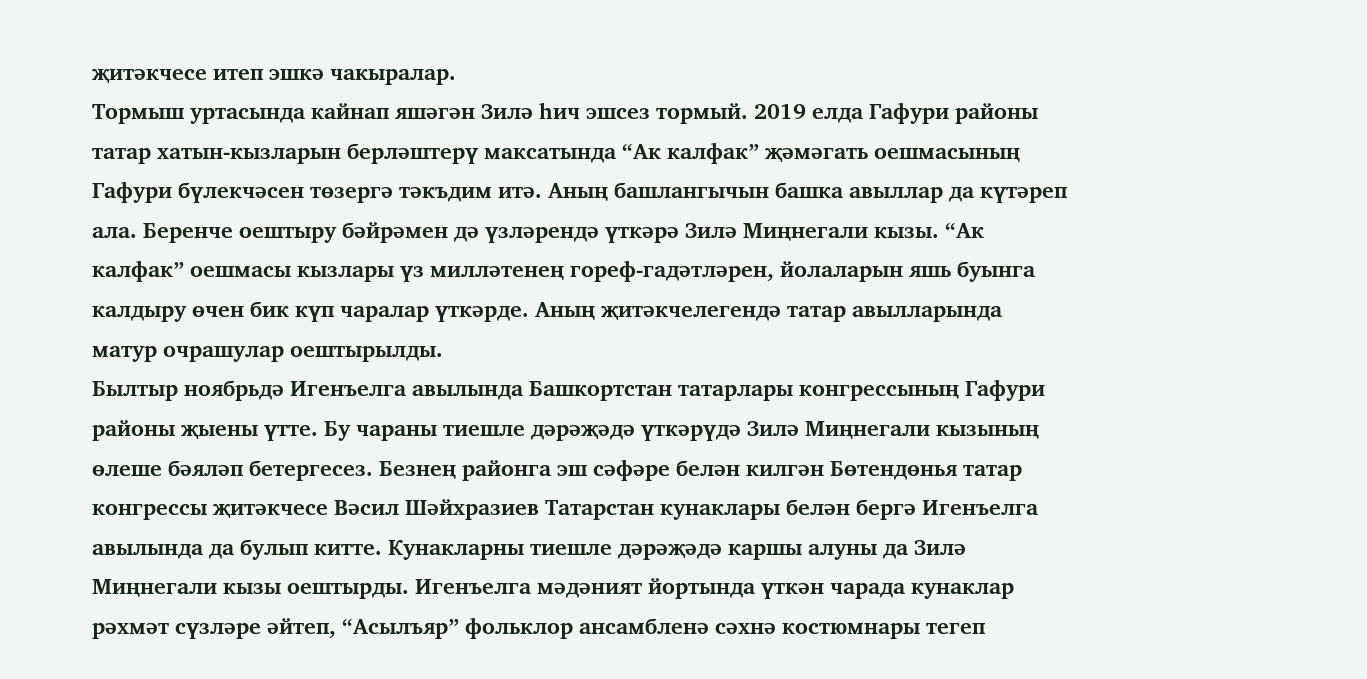җитәкчесе итеп эшкә чакыралар.
Тормыш уртасында кайнап яшәгән Зилә һич эшсез тормый. 2019 елда Гафури районы татар хатын-кызларын берләштерү максатында “Ак калфак” җәмәгать оешмасының Гафури бүлекчәсен төзергә тәкъдим итә. Аның башлангычын башка авыллар да күтәреп ала. Беренче оештыру бәйрәмен дә үзләрендә үткәрә Зилә Миңнегали кызы. “Ак калфак” оешмасы кызлары үз милләтенең гореф-гадәтләрен, йолаларын яшь буынга калдыру өчен бик күп чаралар үткәрде. Аның җитәкчелегендә татар авылларында матур очрашулар оештырылды.
Былтыр ноябрьдә Игенъелга авылында Башкортстан татарлары конгрессының Гафури районы җыены үтте. Бу чараны тиешле дәрәҗәдә үткәрүдә Зилә Миңнегали кызының өлеше бәяләп бетергесез. Безнең районга эш сәфәре белән килгән Бөтендөнья татар конгрессы җитәкчесе Вәсил Шәйхразиев Татарстан кунаклары белән бергә Игенъелга авылында да булып китте. Кунакларны тиешле дәрәҗәдә каршы алуны да Зилә Миңнегали кызы оештырды. Игенъелга мәдәният йортында үткән чарада кунаклар рәхмәт сүзләре әйтеп, “Асылъяр” фольклор ансамбленә сәхнә костюмнары тегеп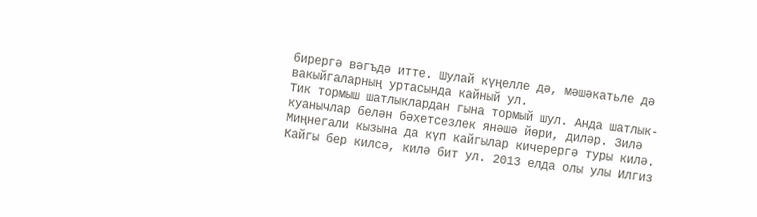бирергә вәгъдә итте. Шулай күңелле дә, мәшәкатьле дә вакыйгаларның уртасында кайный ул.
Тик тормыш шатлыклардан гына тормый шул. Анда шатлык-куанычлар белән бәхетсезлек янәшә йөри, диләр. Зилә Миңнегали кызына да күп кайгылар кичерергә туры килә. Кайгы бер килсә, килә бит ул. 2013 елда олы улы Илгиз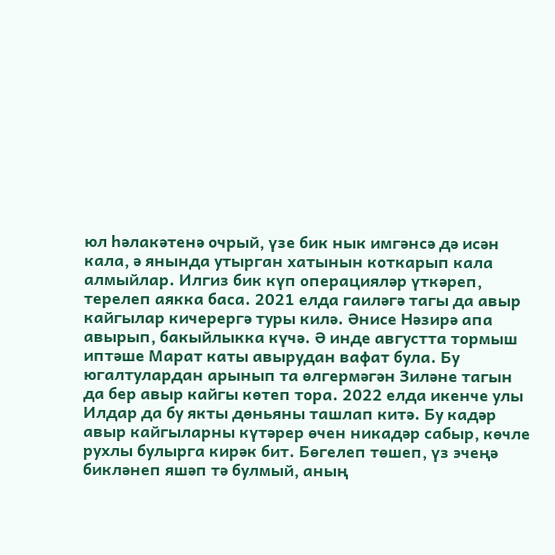юл һәлакәтенә очрый, үзе бик нык имгәнсә дә исән кала, ә янында утырган хатынын коткарып кала алмыйлар. Илгиз бик күп операцияләр үткәреп, терелеп аякка баса. 2021 елда гаиләгә тагы да авыр кайгылар кичерергә туры килә. Әнисе Нәзирә апа авырып, бакыйлыкка күчә. Ә инде августта тормыш иптәше Марат каты авырудан вафат була. Бу югалтулардан арынып та өлгермәгән Зиләне тагын да бер авыр кайгы көтеп тора. 2022 елда икенче улы Илдар да бу якты дөньяны ташлап китә. Бу кадәр авыр кайгыларны күтәрер өчен никадәр сабыр, көчле рухлы булырга кирәк бит. Бөгелеп төшеп, үз эчеңә бикләнеп яшәп тә булмый, аның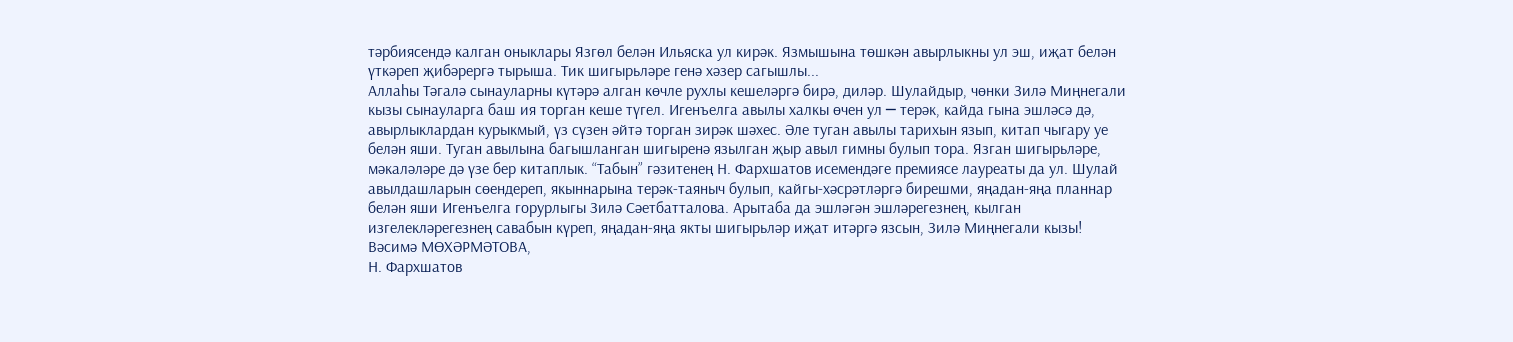тәрбиясендә калган оныклары Язгөл белән Ильяска ул кирәк. Язмышына төшкән авырлыкны ул эш, иҗат белән үткәреп җибәрергә тырыша. Тик шигырьләре генә хәзер сагышлы...
Аллаһы Тәгалә сынауларны күтәрә алган көчле рухлы кешеләргә бирә, диләр. Шулайдыр, чөнки Зилә Миңнегали кызы сынауларга баш ия торган кеше түгел. Игенъелга авылы халкы өчен ул ─ терәк, кайда гына эшләсә дә, авырлыклардан курыкмый, үз сүзен әйтә торган зирәк шәхес. Әле туган авылы тарихын язып, китап чыгару уе белән яши. Туган авылына багышланган шигыренә язылган җыр авыл гимны булып тора. Язган шигырьләре, мәкаләләре дә үзе бер китаплык. “Табын” гәзитенең Н. Фархшатов исемендәге премиясе лауреаты да ул. Шулай авылдашларын сөендереп, якыннарына терәк-таяныч булып, кайгы-хәсрәтләргә бирешми, яңадан-яңа планнар белән яши Игенъелга горурлыгы Зилә Сәетбатталова. Арытаба да эшләгән эшләрегезнең, кылган изгелекләрегезнең савабын күреп, яңадан-яңа якты шигырьләр иҗат итәргә язсын, Зилә Миңнегали кызы!
Вәсимә МӨХӘРМӘТОВА,
Н. Фархшатов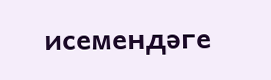исемендәге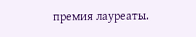премия лауреаты.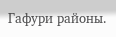Гафури районы.